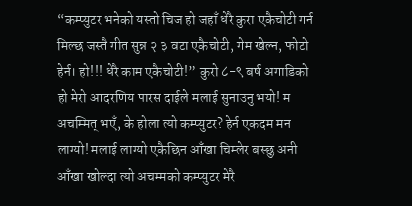“कम्प्युटर भनेको यस्तो चिज हो जहाँ धेरै कुरा एकैचोटी गर्न मिल्छ जस्तै गीत सुन्न २ ३ वटा एकैचोटी, गेम खेल्न, फोटो हेर्न। हो!!! धेरै काम एकैचोटी!” कुरो ८-९ बर्ष अगाडिको हो मेरो आदरणिय पारस दाईले मलाई सुनाउनु भयो! म अचम्मित् भएँ, के होला त्यो कम्प्युटर? हेर्न एकदम मन लाग्यो! मलाई लाग्यो एकैछिन आँखा चिम्लेर बस्छु अनी आँखा खोल्दा त्यो अचम्मको कम्प्युटर मेरै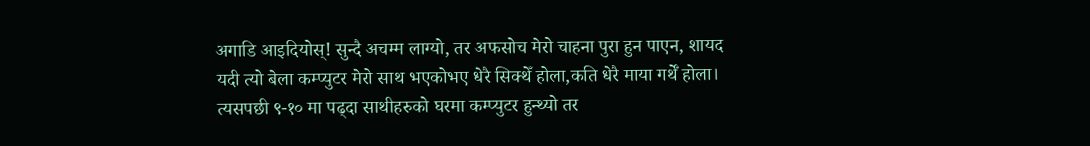अगाडि आइदियोस्! सुन्दै अचम्म लाग्यो, तर अफसोच मेरो चाहना पुरा हुन पाएन, शायद यदी त्यो बेला कम्प्युटर मेरो साथ भएकोभए धेरै सिक्थेँ होला,कति धेरै माया गर्थेँ होला। त्यसपछी ९-१० मा पढ्दा साथीहरुको घरमा कम्प्युटर हुन्थ्यो तर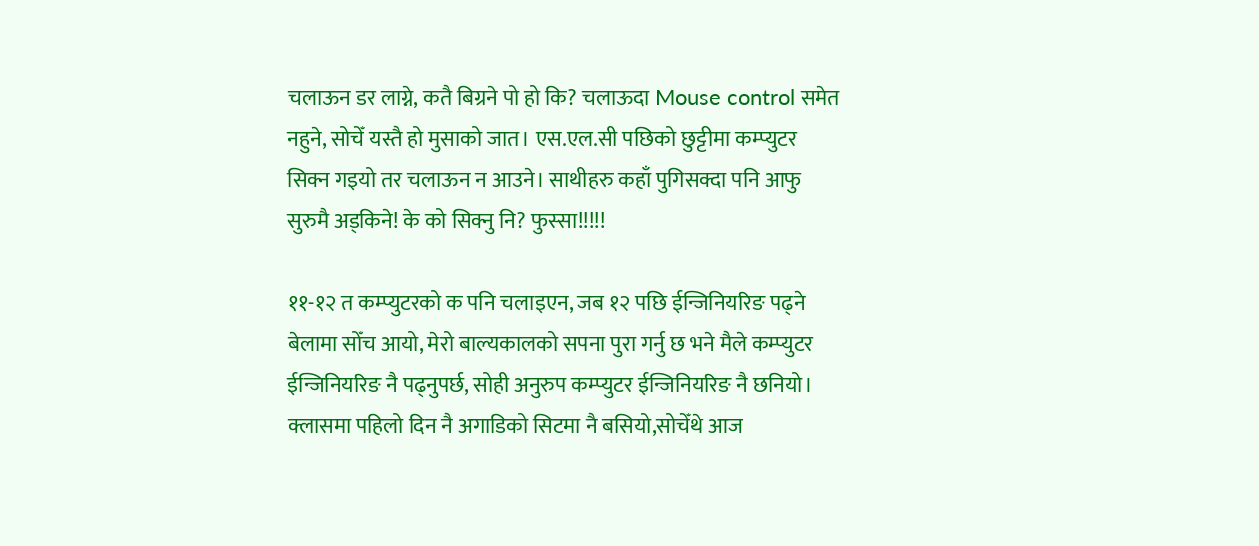चलाऊन डर लाग्ने, कतै बिग्रने पो हो कि? चलाऊदा Mouse control समेत नहुने, सोचेँ यस्तै हो मुसाको जात। एस.एल.सी पछिको छुट्टीमा कम्प्युटर सिक्न गइयो तर चलाऊन न आउने। साथीहरु कहाँ पुगिसक्दा पनि आफु सुरुमै अड्किने! के को सिक्नु नि? फुस्सा!!!!!

११-१२ त कम्प्युटरको क पनि चलाइएन, जब १२ पछि ईन्जिनियरिङ पढ्ने बेलामा सोँच आयो, मेरो बाल्यकालको सपना पुरा गर्नु छ भने मैले कम्प्युटर ईन्जिनियरिङ नै पढ्नुपर्छ, सोही अनुरुप कम्प्युटर ईन्जिनियरिङ नै छनियो। क्लासमा पहिलो दिन नै अगाडिको सिटमा नै बसियो,सोचेँथे आज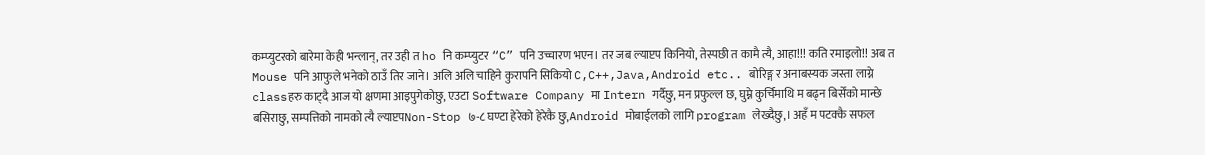कम्प्युटरको बारेमा केही भन्लान्, तर उही त ho नि कम्प्युटर “C” पनि उच्चारण भएन। तर जब ल्याप्टप किनियो, तेस्पछी त कामै त्यै, आहा!!! कति रमाइलो!! अब त Mouse पनि आफुले भनेको ठाउँ तिर जाने। अलि अलि चाहिने कुरापनि सिकियो C,C++,Java,Android etc.. बोरिङ्ग र अनाबस्यक जस्ता लाग्ने classहरु काट्दै आज यो क्षणमा आइपुगेकोछु, एउटा Software Company मा Intern गर्दैछु, मन प्रफुल्ल छ, घुम्ने कुर्चिमाथि म बढ्न बिर्सेंको मान्छे बसिराछु, सम्पत्तिको नामको त्यै ल्याप्टपNon-Stop ७-८ घण्टा हेरेको हेरेकै छु,Android मोबाईलको लागि program लेख्दैछु,। अहँ म पटक्कै सफल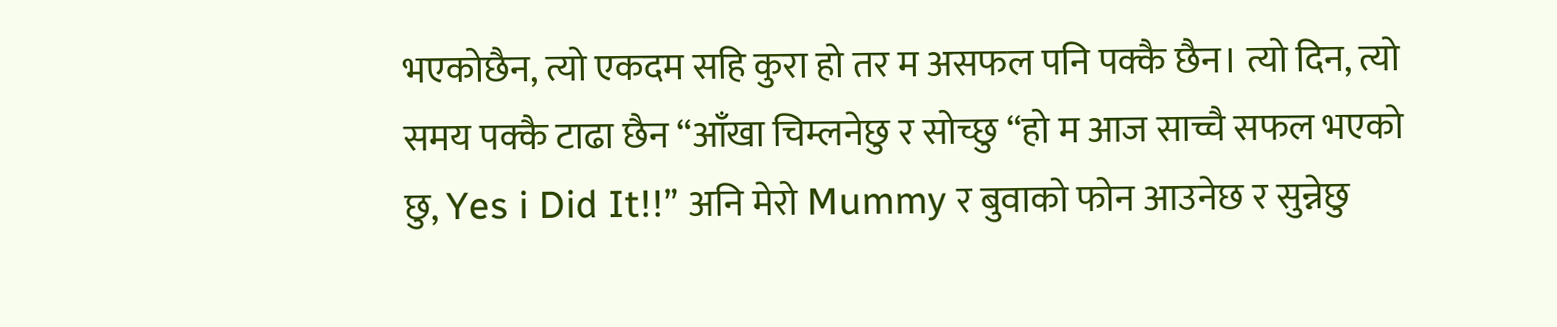भएकोछैन, त्यो एकदम सहि कुरा हो तर म असफल पनि पक्कै छैन। त्यो दिन, त्यो समय पक्कै टाढा छैन “आँखा चिम्लनेछु र सोच्छु “हो म आज साच्चै सफल भएको छु, Yes i Did It!!” अनि मेरो Mummy र बुवाको फोन आउनेछ र सुन्नेछु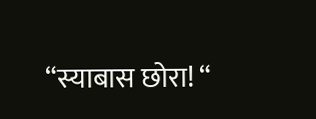“स्याबास छोरा! “